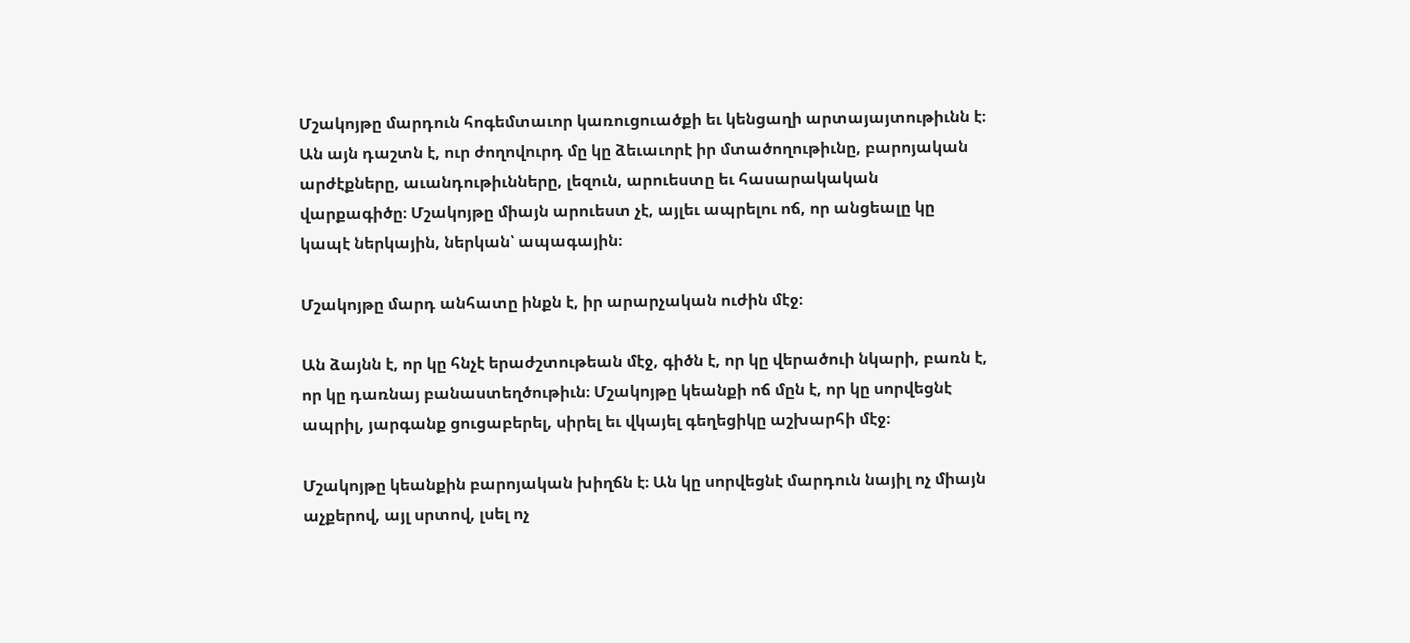Մշակոյթը մարդուն հոգեմտաւոր կառուցուածքի եւ կենցաղի արտայայտութիւնն է։ Ան այն դաշտն է, ուր ժողովուրդ մը կը ձեւաւորէ իր մտածողութիւնը, բարոյական արժէքները, աւանդութիւնները, լեզուն, արուեստը եւ հասարակական վարքագիծը։ Մշակոյթը միայն արուեստ չէ, այլեւ ապրելու ոճ, որ անցեալը կը կապէ ներկային, ներկան՝ ապագային։

Մշակոյթը մարդ անհատը ինքն է, իր արարչական ուժին մէջ։

Ան ձայնն է, որ կը հնչէ երաժշտութեան մէջ, գիծն է, որ կը վերածուի նկարի, բառն է, որ կը դառնայ բանաստեղծութիւն։ Մշակոյթը կեանքի ոճ մըն է, որ կը սորվեցնէ ապրիլ, յարգանք ցուցաբերել, սիրել եւ վկայել գեղեցիկը աշխարհի մէջ։

Մշակոյթը կեանքին բարոյական խիղճն է։ Ան կը սորվեցնէ մարդուն նայիլ ոչ միայն աչքերով, այլ սրտով, լսել ոչ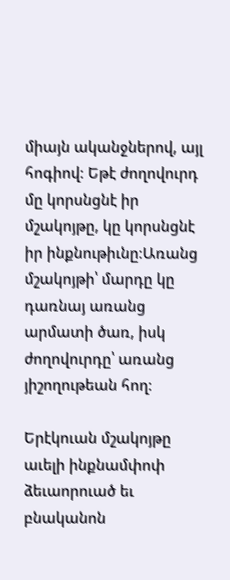միայն ականջներով, այլ հոգիով։ Եթէ ժողովուրդ մը կորսնցնէ իր մշակոյթը, կը կորսնցնէ իր ինքնութիւնը։Առանց մշակոյթի՝ մարդը կը դառնայ առանց արմատի ծառ, իսկ ժողովուրդը՝ առանց յիշողութեան հող։

Երէկուան մշակոյթը աւելի ինքնամփոփ ձեւաորուած եւ բնականոն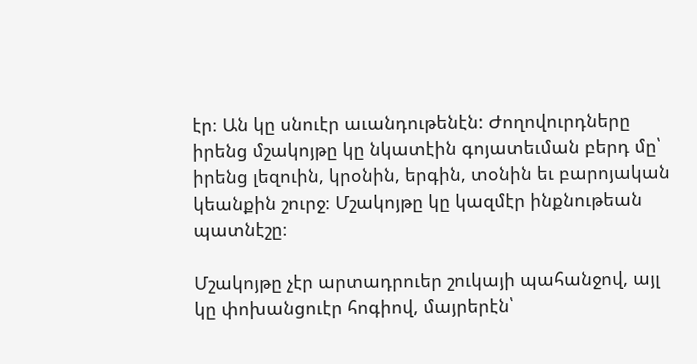էր։ Ան կը սնուէր աւանդութենէն: Ժողովուրդները իրենց մշակոյթը կը նկատէին գոյատեւման բերդ մը՝ իրենց լեզուին, կրօնին, երգին, տօնին եւ բարոյական կեանքին շուրջ։ Մշակոյթը կը կազմէր ինքնութեան պատնէշը։

Մշակոյթը չէր արտադրուեր շուկայի պահանջով, այլ կը փոխանցուէր հոգիով, մայրերէն՝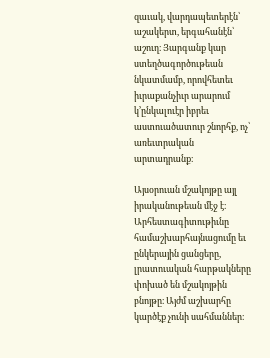զաւակ, վարդապետերէն՝ աշակերտ, երգահանէն՝ աշուղ։ Յարգանք կար ստեղծագործութեան նկատմամբ, որովհետեւ իւրաքանչիւր արարում կ’ընկալուէր իբրեւ աստուածատուր շնորհք, ոչ՝ առեւտրական արտադրանք։

Այսօրուան մշակոյթը այլ իրականութեան մէջ է։ Արհեստագիտութիւնը համաշխարհայնացումը եւ ընկերային ցանցերը, լրատուական հարթակները փոխած են մշակոյթին բնոյթը։ Այժմ աշխարհը կարծէք չունի սահմաններ։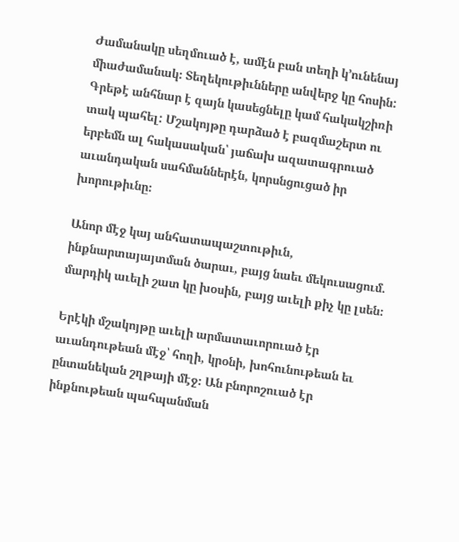Ժամանակը սեղմուած է, ամէն բան տեղի կ’ունենայ միաժամանակ։ Տեղեկութիւնները անվերջ կը հոսին: Գրեթէ անհնար է զայն կասեցնելը կամ հակակշիռի տակ պահել: Մշակոյթը դարձած է բազմաշերտ ու երբեմն ալ հակասական՝ յաճախ ազատագրուած աւանդական սահմաններէն, կորսնցուցած իր խորութիւնը։

Անոր մէջ կայ անհատապաշտութիւն, ինքնարտայայտման ծարաւ, բայց նաեւ մեկուսացում. մարդիկ աւելի շատ կը խօսին, բայց աւելի քիչ կը լսեն։

Երէկի մշակոյթը աւելի արմատաւորուած էր աւանդութեան մէջ՝ հողի, կրօնի, խոհունութեան եւ ընտանեկան շղթայի մէջ։ Ան բնորոշուած էր ինքնութեան պահպանման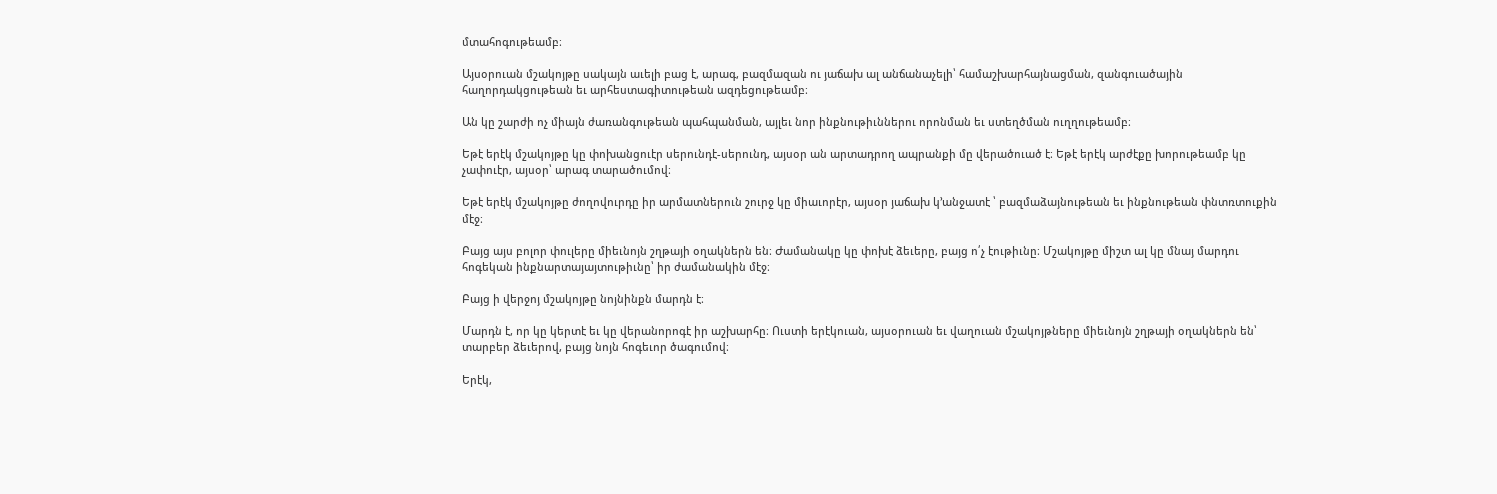մտահոգութեամբ։

Այսօրուան մշակոյթը սակայն աւելի բաց է, արագ, բազմազան ու յաճախ ալ անճանաչելի՝ համաշխարհայնացման, զանգուածային հաղորդակցութեան եւ արհեստագիտութեան ազդեցութեամբ։

Ան կը շարժի ոչ միայն ժառանգութեան պահպանման, այլեւ նոր ինքնութիւններու որոնման եւ ստեղծման ուղղութեամբ։

Եթէ երէկ մշակոյթը կը փոխանցուէր սերունդէ-սերունդ, այսօր ան արտադրող ապրանքի մը վերածուած է։ Եթէ երէկ արժէքը խորութեամբ կը չափուէր, այսօր՝ արագ տարածումով։

Եթէ երէկ մշակոյթը ժողովուրդը իր արմատներուն շուրջ կը միաւորէր, այսօր յաճախ կ’անջատէ ՝ բազմաձայնութեան եւ ինքնութեան փնտռտուքին մէջ։

Բայց այս բոլոր փուլերը միեւնոյն շղթայի օղակներն են։ Ժամանակը կը փոխէ ձեւերը, բայց ո՛չ էութիւնը։ Մշակոյթը միշտ ալ կը մնայ մարդու հոգեկան ինքնարտայայտութիւնը՝ իր ժամանակին մէջ։

Բայց ի վերջոյ մշակոյթը նոյնինքն մարդն է։

Մարդն է, որ կը կերտէ եւ կը վերանորոգէ իր աշխարհը։ Ուստի երէկուան, այսօրուան եւ վաղուան մշակոյթները միեւնոյն շղթայի օղակներն են՝ տարբեր ձեւերով, բայց նոյն հոգեւոր ծագումով։

Երէկ,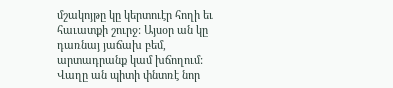մշակոյթը կը կերտուէր հողի եւ հաւատքի շուրջ: Այսօր ան կը դառնայ յաճախ բեմ, արտադրանք կամ խճողում: Վաղը ան պիտի փնտռէ նոր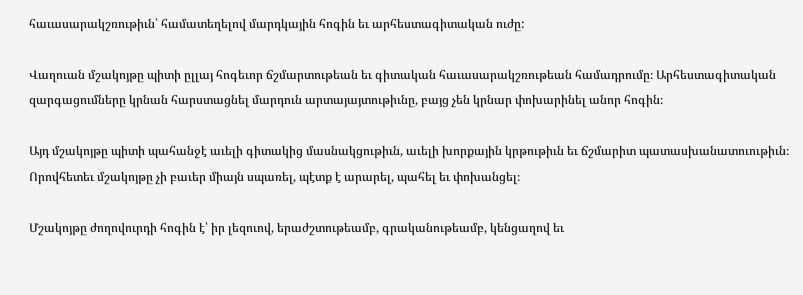հաւասարակշռութիւն՝ համատեղելով մարդկային հոգին եւ արհեստագիտական ուժը:

Վաղուան մշակոյթը պիտի ըլլայ հոգեւոր ճշմարտութեան եւ գիտական հաւասարակշռութեան համադրումը։ Արհեստագիտական զարգացումները կրնան հարստացնել մարդուն արտայայտութիւնը, բայց չեն կրնար փոխարինել անոր հոգին։

Այդ մշակոյթը պիտի պահանջէ աւելի գիտակից մասնակցութիւն, աւելի խորքային կրթութիւն եւ ճշմարիտ պատասխանատուութիւն։ Որովհետեւ մշակոյթը չի բաւեր միայն սպառել, պէտք է արարել, պահել եւ փոխանցել։

Մշակոյթը ժողովուրդի հոգին է՝ իր լեզուով, երաժշտութեամբ, գրականութեամբ, կենցաղով եւ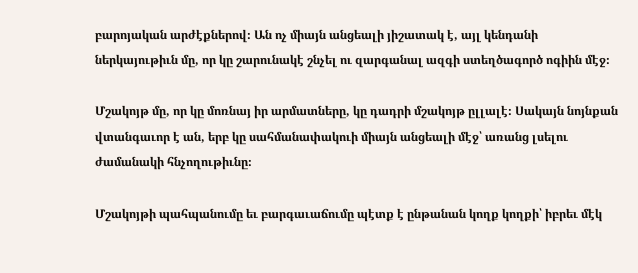բարոյական արժէքներով։ Ան ոչ միայն անցեալի յիշատակ է, այլ կենդանի ներկայութիւն մը, որ կը շարունակէ շնչել ու զարգանալ ազգի ստեղծագործ ոգիին մէջ։

Մշակոյթ մը, որ կը մոռնայ իր արմատները, կը դադրի մշակոյթ ըլլալէ։ Սակայն նոյնքան վտանգաւոր է ան, երբ կը սահմանափակուի միայն անցեալի մէջ՝ առանց լսելու ժամանակի հնչողութիւնը։

Մշակոյթի պահպանումը եւ բարգաւաճումը պէտք է ընթանան կողք կողքի՝ իբրեւ մէկ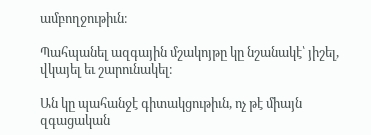ամբողջութիւն։

Պահպանել ազգային մշակոյթը կը նշանակէ՝ յիշել, վկայել եւ շարունակել։

Ան կը պահանջէ գիտակցութիւն, ոչ թէ միայն զգացական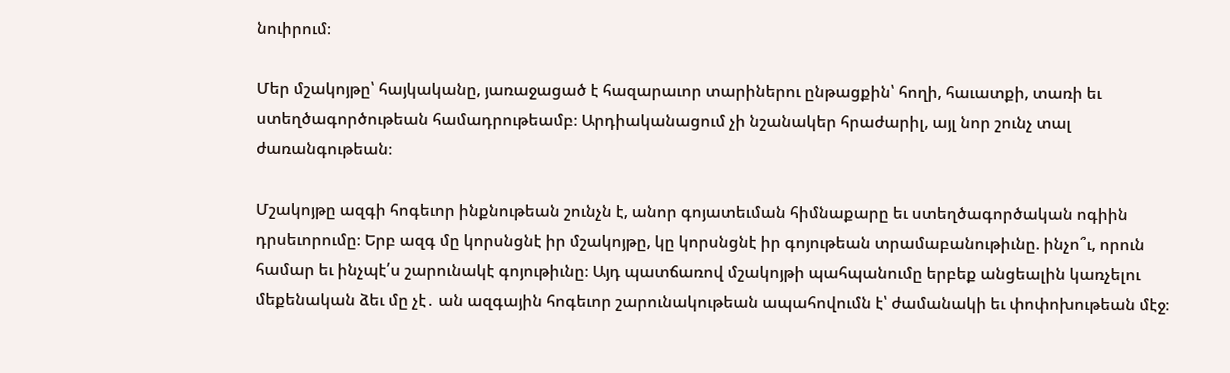նուիրում։

Մեր մշակոյթը՝ հայկականը, յառաջացած է հազարաւոր տարիներու ընթացքին՝ հողի, հաւատքի, տառի եւ ստեղծագործութեան համադրութեամբ։ Արդիականացում չի նշանակեր հրաժարիլ, այլ նոր շունչ տալ ժառանգութեան։

Մշակոյթը ազգի հոգեւոր ինքնութեան շունչն է, անոր գոյատեւման հիմնաքարը եւ ստեղծագործական ոգիին դրսեւորումը։ Երբ ազգ մը կորսնցնէ իր մշակոյթը, կը կորսնցնէ իր գոյութեան տրամաբանութիւնը. ինչո՞ւ, որուն համար եւ ինչպէ՛ս շարունակէ գոյութիւնը։ Այդ պատճառով մշակոյթի պահպանումը երբեք անցեալին կառչելու մեքենական ձեւ մը չէ․ ան ազգային հոգեւոր շարունակութեան ապահովումն է՝ ժամանակի եւ փոփոխութեան մէջ։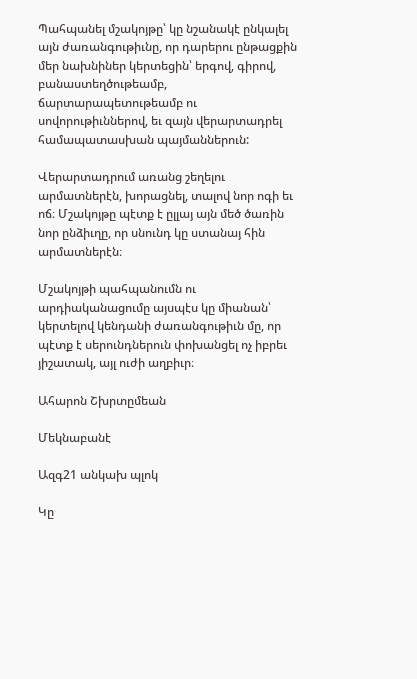Պահպանել մշակոյթը՝ կը նշանակէ ընկալել այն ժառանգութիւնը, որ դարերու ընթացքին մեր նախնիներ կերտեցին՝ երգով, գիրով, բանաստեղծութեամբ, ճարտարապետութեամբ ու սովորութիւններով, եւ զայն վերարտադրել համապատասխան պայմաններուն:

Վերարտադրում առանց շեղելու արմատներէն, խորացնել, տալով նոր ոգի եւ ոճ։ Մշակոյթը պէտք է ըլլայ այն մեծ ծառին նոր ընձիւղը, որ սնունդ կը ստանայ հին արմատներէն։

Մշակոյթի պահպանումն ու արդիականացումը այսպէս կը միանան՝ կերտելով կենդանի ժառանգութիւն մը, որ պէտք է սերունդներուն փոխանցել ոչ իբրեւ յիշատակ, այլ ուժի աղբիւր։

Ահարոն Շխրտըմեան

Մեկնաբանէ

Ազգ21 անկախ պլոկ

Կը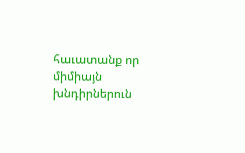հաւատանք որ միմիայն խնդիրներուն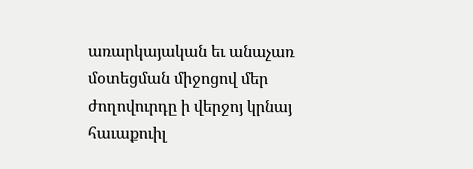առարկայական եւ անաչառ մօտեցման միջոցով մեր ժողովուրդը ի վերջոյ կրնայ հաւաքուիլ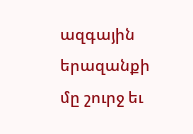ազգային երազանքի մը շուրջ եւ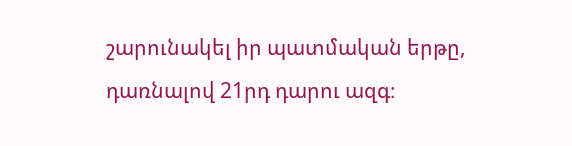շարունակել իր պատմական երթը, դառնալով 21րդ դարու ազգ։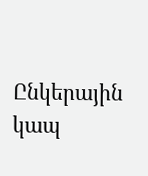Ընկերային կապ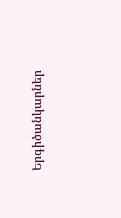Երգիծանկարներ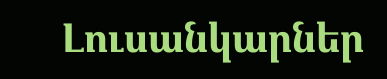Լուսանկարներ